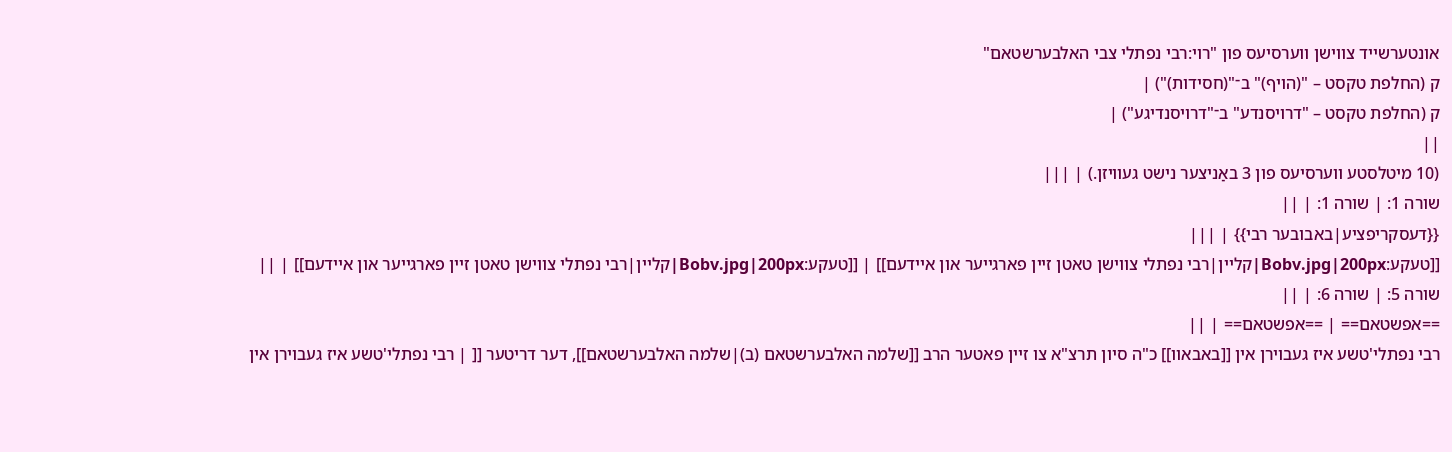אונטערשייד צווישן ווערסיעס פון "רוי:רבי נפתלי צבי האלבערשטאם"
ק (החלפת טקסט – "(הויף)" ב־"(חסידות)") |
ק (החלפת טקסט – "דרויסנדע" ב־"דרויסנדיגע") |
||
(10 מיטלסטע ווערסיעס פון 3 באַניצער נישט געוויזן.) | |||
שורה 1: | שורה 1: | ||
{{דעסקריפציע|באבובער רבי}} | |||
[[טעקע:Bobv.jpg|200px|קליין|רבי נפתלי צווישן טאטן זיין פארגייער און איידעם]] | [[טעקע:Bobv.jpg|200px|קליין|רבי נפתלי צווישן טאטן זיין פארגייער און איידעם]] | ||
שורה 5: | שורה 6: | ||
==אפשטאם== | ==אפשטאם== | ||
רבי נפתלי'טשע איז געבוירן אין [[באבאוו]] כ"ה סיון תרצ"א צו זיין פאטער הרב [[שלמה האלבערשטאם (ב)|שלמה האלבערשטאם]], דער דריטער [[ | רבי נפתלי'טשע איז געבוירן אין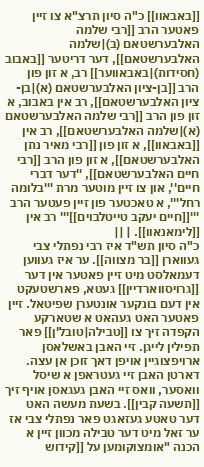[[באבאוו]] כ"ה סיון תרצ"א צו זיין פאטער הרב [[רבי שלמה האלבערשטאם (ב)|שלמה האלבערשטאם]], דער דריטער [[באבוב (חסידות)|באבאווער]] רב, א זון פון הרב [[בן-ציון האלבערשטאם (א)|בן-ציון האלבערשטאם]], רב אין באבוב, א זון פון הרב [[רבי שלמה האלבערשטאם (א)|שלמה האלבערשטאם]], רב אין [[באבאוו]], א זון פון [[רבי מאיר נתן האלבערשטאם]], א זון פון הרב [[רבי חיים האלבערשטאם]], ''דער דברי חיים'', און צו זיין מוטער מרת '''בלומה רחל''', א טאכטער פון זיין פעטער הרב '''[[חיים יעקב טייטלבוים]]''' רב אין [[לימאנאוו]]. | ||
כ"ה סיון תש"ד איז רבי נפתלי צבי געווארן [[בר מצווה]]. ער איז געווען דעמאלסט מיט זיין פאטער אין דער [[גרויסווארדיין]] געטא, פארשטעקט אין דעם בונקער אונטערן שפיטאל. זיין פאטער האט געהאט א שטארקע הקפדה זיך צו [[טבילה|טובל'ן]] פאר תפילין לייגן. זיי האבן באשלאסן ארויפצוגיין אויפן דאך זוכן אן עצה. דארטן האבן זיי געטראפן א שיסל וואסער, וואס זיי האבן געגאסן אויף זיך [[תשעה קבין]]. בשעת מעשה האט דער טאטע געזאגט פאר נפתלי צבי אז ער זאל מיט דער טבילה מכוון זיין א הכנה "אומצוקומען על [[קידוש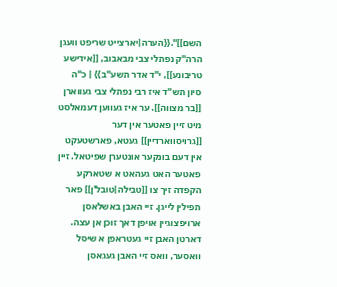השם]]".{{הערה|יארצייט שריפט וועגן הרה"ק נפתלי צבי מבאבוב, [[אידישע טריבונע]], י"ד אדר תשע"ב}} | כ"ה סיון תש"ד איז רבי נפתלי צבי געווארן [[בר מצווה]]. ער איז געווען דעמאלסט מיט זיין פאטער אין דער [[גרויסווארדיין]] געטא, פארשטעקט אין דעם בונקער אונטערן שפיטאל. זיין פאטער האט געהאט א שטארקע הקפדה זיך צו [[טבילה|טובל'ן]] פאר תפילין לייגן. זיי האבן באשלאסן ארויפצוגיין אויפן דאך זוכן אן עצה. דארטן האבן זיי געטראפן א שיסל וואסער, וואס זיי האבן געגאסן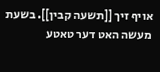אויף זיך [[תשעה קבין]]. בשעת מעשה האט דער טאטע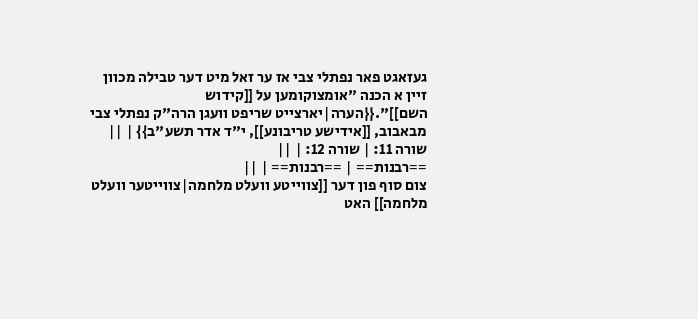געזאגט פאר נפתלי צבי אז ער זאל מיט דער טבילה מכוון זיין א הכנה "אומצוקומען על [[קידוש השם]]".{{הערה|יארצייט שריפט וועגן הרה"ק נפתלי צבי מבאבוב, [[אידישע טריבונע]], י"ד אדר תשע"ב}} | ||
שורה 11: | שורה 12: | ||
==רבנות== | ==רבנות== | ||
צום סוף פון דער [[צווייטע וועלט מלחמה|צווייטער וועלט מלחמה]] האט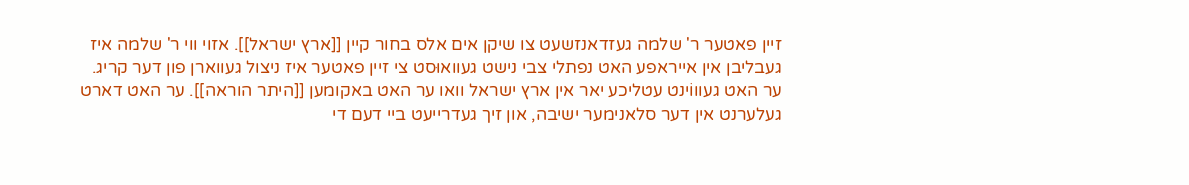זיין פאטער ר' שלמה געזדאנזשעט צו שיקן אים אלס בחור קיין [[ארץ ישראל]]. אזוי ווי ר' שלמה איז געבליבן אין אייראפע האט נפתלי צבי נישט געוואוּסט צי זיין פאטער איז ניצול געווארן פון דער קריג. ער האט געוווֹינט עטליכע יאר אין ארץ ישראל וואו ער האט באקומען [[היתר הוראה]]. ער האט דארט געלערנט אין דער סלאנימער ישיבה, און זיך געדרייעט ביי דעם די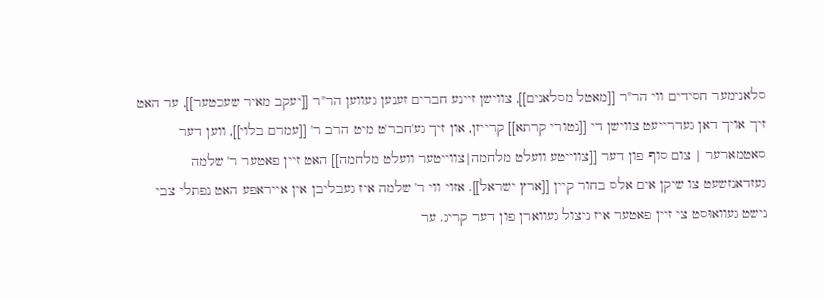סלאנימער חסידים ווי הר"ר [[מאטל מסלאנים]], צווישן זיינע חברים זענען געווען הר"ר [[יעקב מאיר שעכטער]], ער האט זיך אויך דאן געדרייעט צווישן די [[נטורי קרתא]] קרייזן, און זיך גע'חבר'ט מיט הרב ר' [[עמרם בלוי]], ווען דער סאטמארער | צום סוף פון דער [[צווייטע וועלט מלחמה|צווייטער וועלט מלחמה]] האט זיין פאטער ר' שלמה געזדאנזשעט צו שיקן אים אלס בחור קיין [[ארץ ישראל]]. אזוי ווי ר' שלמה איז געבליבן אין אייראפע האט נפתלי צבי נישט געוואוּסט צי זיין פאטער איז ניצול געווארן פון דער קריג. ער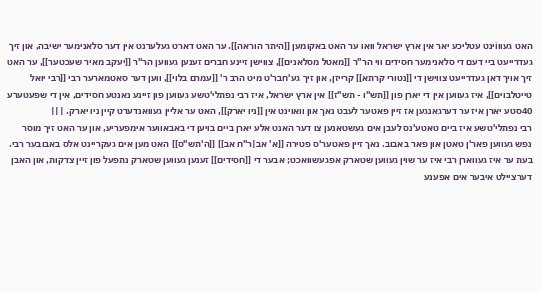האט געוווֹינט עטליכע יאר אין ארץ ישראל וואו ער האט באקומען [[היתר הוראה]]. ער האט דארט געלערנט אין דער סלאנימער ישיבה, און זיך געדרייעט ביי דעם די סלאנימער חסידים ווי הר"ר [[מאטל מסלאנים]], צווישן זיינע חברים זענען געווען הר"ר [[יעקב מאיר שעכטער]], ער האט זיך אויך דאן געדרייעט צווישן די [[נטורי קרתא]] קרייזן, און זיך גע'חבר'ט מיט הרב ר' [[עמרם בלוי]], ווען דער סאטמארער רבי [[רבי יואל טייטלבוים]], איז געווען אין די יארן פון [[תש"ו - תש"ז]] אין ארץ ישראל, איז רבי נפתלי'טשע געווען פון זיינע נאנטע חסידים, אין די שפעטערע 40סטע יארן איז ער דערגאנגען אז זיין פאטער לעבט נאך און וואוינט אין [[ניו יארק]], האט ער אליין געוואנדערט קיין ניו יארק. | ||
רבי נפתלי'טשע איז ביים טאטע'נס לעבן אים געשטאנען צו דער האנט אלע יארן ביים בויען די באבאווער אימפעריע, און ער האט זיך מוסר נפש געווען פאר'ן טאטן און פאר באבוב. נאך זיין פאטער'ס פטירה [[א' אב|ר"ח אב]] [[ה'תש"ס]] האט מען אים געקריינט אלס באבובער רבי. בעת ער איז געווארן רבי איז ער שוין געווען שטארק אפגעשוואכט; אבער די [[חסידים]] זענען געווען שטארק נתפעל פון זיין צדקות, און האבן דערציילט איבער אים אפענע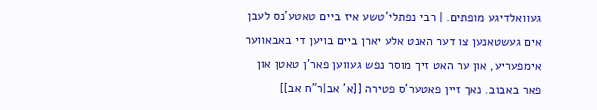געוואלדיגע מופתים. | רבי נפתלי'טשע איז ביים טאטע'נס לעבן אים געשטאנען צו דער האנט אלע יארן ביים בויען די באבאווער אימפעריע, און ער האט זיך מוסר נפש געווען פאר'ן טאטן און פאר באבוב. נאך זיין פאטער'ס פטירה [[א' אב|ר"ח אב]]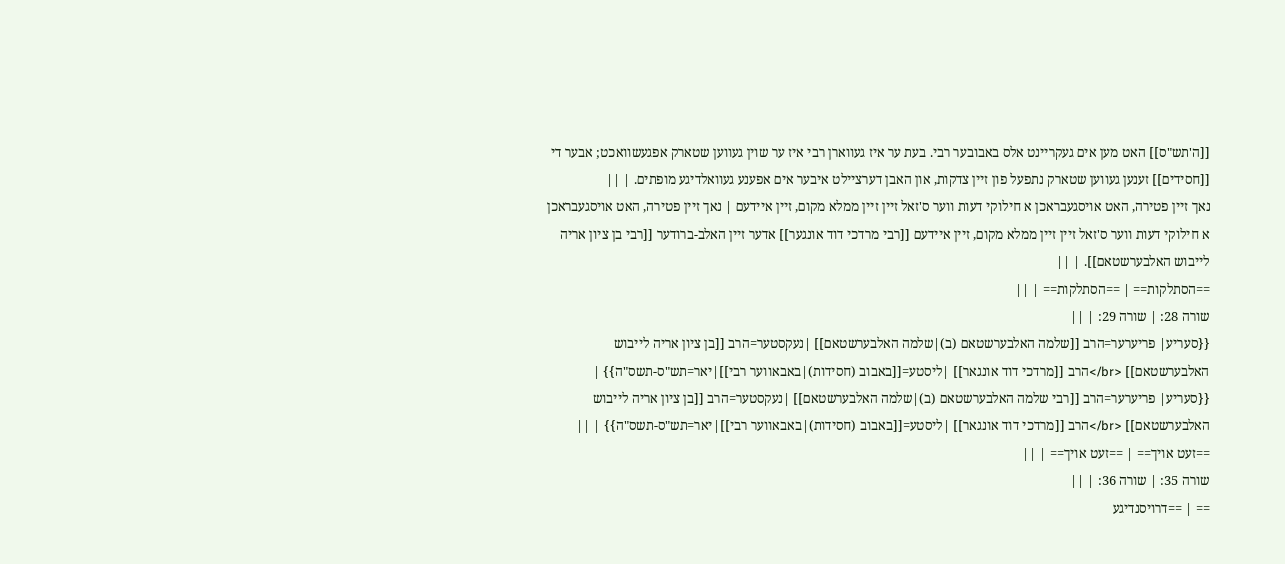[[ה'תש"ס]] האט מען אים געקריינט אלס באבובער רבי. בעת ער איז געווארן רבי איז ער שוין געווען שטארק אפגעשוואכט; אבער די [[חסידים]] זענען געווען שטארק נתפעל פון זיין צדקות, און האבן דערציילט איבער אים אפענע געוואלדיגע מופתים. | ||
נאך זיין פטירה, האט אויסגעבראכן א חילוקי דעות ווער ס'זאל זיין זיין ממלא מקום, זיין איידעם | נאך זיין פטירה, האט אויסגעבראכן א חילוקי דעות ווער ס'זאל זיין זיין ממלא מקום, זיין איידעם [[רבי מרדכי דוד אונגער]] אדער זיין האלב-ברודער [[רבי בן ציון אריה לייבוש האלבערשטאם]]. | ||
==הסתלקות== | ==הסתלקות== | ||
שורה 28: | שורה 29: | ||
{{סעריע| פריערער=הרב [[שלמה האלבערשטאם (ב)|שלמה האלבערשטאם]] |נעקסטער=הרב [[בן ציון אריה לייבוש האלבערשטאם]] <br/>הרב [[מרדכי דוד אונגאר]] |ליסטע=[[באבוב (חסידות)|באבאווער רבי]]|יאר=תש"ס-תשס"ה}} | {{סעריע| פריערער=הרב [[רבי שלמה האלבערשטאם (ב)|שלמה האלבערשטאם]] |נעקסטער=הרב [[בן ציון אריה לייבוש האלבערשטאם]] <br/>הרב [[מרדכי דוד אונגאר]] |ליסטע=[[באבוב (חסידות)|באבאווער רבי]]|יאר=תש"ס-תשס"ה}} | ||
==זעט אויך== | ==זעט אויך== | ||
שורה 35: | שורה 36: | ||
== | ==דרויסנדיגע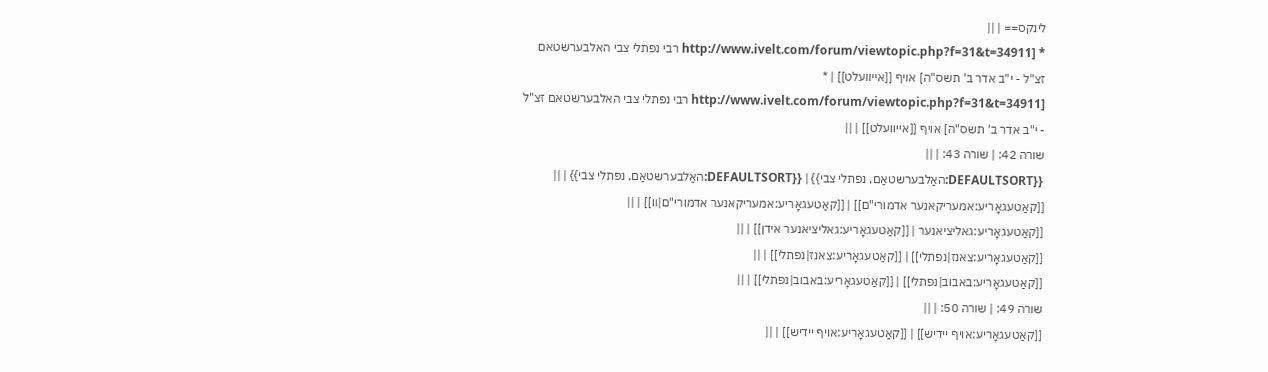לינקס== | ||
* [http://www.ivelt.com/forum/viewtopic.php?f=31&t=34911 רבי נפתלי צבי האלבערשטאם זצ"ל - י"ב אדר ב' תשס"ה] אויף [[אייוועלט]] | * [http://www.ivelt.com/forum/viewtopic.php?f=31&t=34911 רבי נפתלי צבי האלבערשטאם זצ"ל - י"ב אדר ב' תשס"ה] אויף [[אייוועלט]] | ||
שורה 42: | שורה 43: | ||
{{DEFAULTSORT:האַלבערשטאַם, נפתלי צבי}} | {{DEFAULTSORT:האַלבערשטאַם, נפתלי צבי}} | ||
[[קאַטעגאָריע:אמעריקאנער אדמורי"ם]] | [[קאַטעגאָריע:אמעריקאנער אדמורי"ם|װ]] | ||
[[קאַטעגאָריע:גאליציאנער | [[קאַטעגאָריע:גאליציאנער אידן]] | ||
[[קאַטעגאָריע:צאנז|נפתלי]] | [[קאַטעגאָריע:צאנז|נפתלי]] | ||
[[קאַטעגאָריע:באבוב|נפתלי]] | [[קאַטעגאָריע:באבוב|נפתלי]] | ||
שורה 49: | שורה 50: | ||
[[קאַטעגאָריע:אויף יידיש]] | [[קאַטעגאָריע:אויף יידיש]] | ||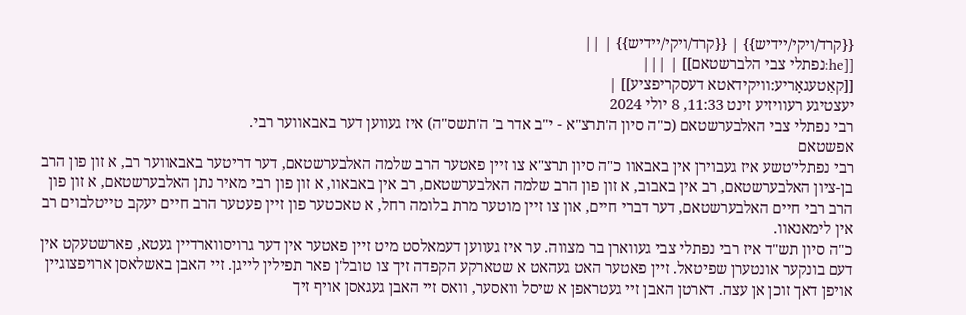{{קרד/ויקי/יידיש}} | {{קרד/ויקי/יידיש}} | ||
[[he:נפתלי צבי הלברשטאם]] | |||
[[קאַטעגאָריע:וויקידאטא דעסקריפציע]] |
יעצטיגע רעוויזיע זינט 11:33, 8 יולי 2024
רבי נפתלי צבי האלבערשטאם (כ"ה סיון ה'תרצ"א - י"ב אדר ב' ה'תשס"ה) איז געווען דער באבאווער רבי.
אפשטאם
רבי נפתלי'טשע איז געבוירן אין באבאוו כ"ה סיון תרצ"א צו זיין פאטער הרב שלמה האלבערשטאם, דער דריטער באבאווער רב, א זון פון הרב בן-ציון האלבערשטאם, רב אין באבוב, א זון פון הרב שלמה האלבערשטאם, רב אין באבאוו, א זון פון רבי מאיר נתן האלבערשטאם, א זון פון הרב רבי חיים האלבערשטאם, דער דברי חיים, און צו זיין מוטער מרת בלומה רחל, א טאכטער פון זיין פעטער הרב חיים יעקב טייטלבוים רב אין לימאנאוו.
כ"ה סיון תש"ד איז רבי נפתלי צבי געווארן בר מצווה. ער איז געווען דעמאלסט מיט זיין פאטער אין דער גרויסווארדיין געטא, פארשטעקט אין דעם בונקער אונטערן שפיטאל. זיין פאטער האט געהאט א שטארקע הקפדה זיך צו טובל'ן פאר תפילין לייגן. זיי האבן באשלאסן ארויפצוגיין אויפן דאך זוכן אן עצה. דארטן האבן זיי געטראפן א שיסל וואסער, וואס זיי האבן געגאסן אויף זיך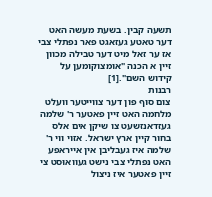תשעה קבין. בשעת מעשה האט דער טאטע געזאגט פאר נפתלי צבי אז ער זאל מיט דער טבילה מכוון זיין א הכנה "אומצוקומען על קידוש השם".[1]
רבנות
צום סוף פון דער צווייטער וועלט מלחמה האט זיין פאטער ר' שלמה געזדאנזשעט צו שיקן אים אלס בחור קיין ארץ ישראל. אזוי ווי ר' שלמה איז געבליבן אין אייראפע האט נפתלי צבי נישט געוואוּסט צי זיין פאטער איז ניצול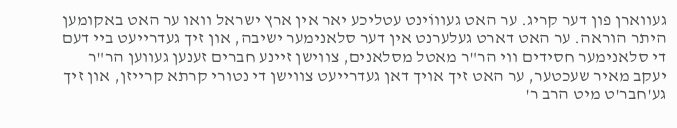געווארן פון דער קריג. ער האט געוווֹינט עטליכע יאר אין ארץ ישראל וואו ער האט באקומען היתר הוראה. ער האט דארט געלערנט אין דער סלאנימער ישיבה, און זיך געדרייעט ביי דעם די סלאנימער חסידים ווי הר"ר מאטל מסלאנים, צווישן זיינע חברים זענען געווען הר"ר יעקב מאיר שעכטער, ער האט זיך אויך דאן געדרייעט צווישן די נטורי קרתא קרייזן, און זיך גע'חבר'ט מיט הרב ר'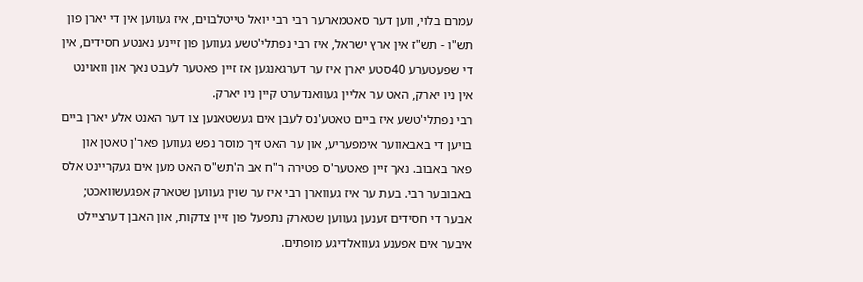עמרם בלוי, ווען דער סאטמארער רבי רבי יואל טייטלבוים, איז געווען אין די יארן פון תש"ו - תש"ז אין ארץ ישראל, איז רבי נפתלי'טשע געווען פון זיינע נאנטע חסידים, אין די שפעטערע 40סטע יארן איז ער דערגאנגען אז זיין פאטער לעבט נאך און וואוינט אין ניו יארק, האט ער אליין געוואנדערט קיין ניו יארק.
רבי נפתלי'טשע איז ביים טאטע'נס לעבן אים געשטאנען צו דער האנט אלע יארן ביים בויען די באבאווער אימפעריע, און ער האט זיך מוסר נפש געווען פאר'ן טאטן און פאר באבוב. נאך זיין פאטער'ס פטירה ר"ח אב ה'תש"ס האט מען אים געקריינט אלס באבובער רבי. בעת ער איז געווארן רבי איז ער שוין געווען שטארק אפגעשוואכט; אבער די חסידים זענען געווען שטארק נתפעל פון זיין צדקות, און האבן דערציילט איבער אים אפענע געוואלדיגע מופתים.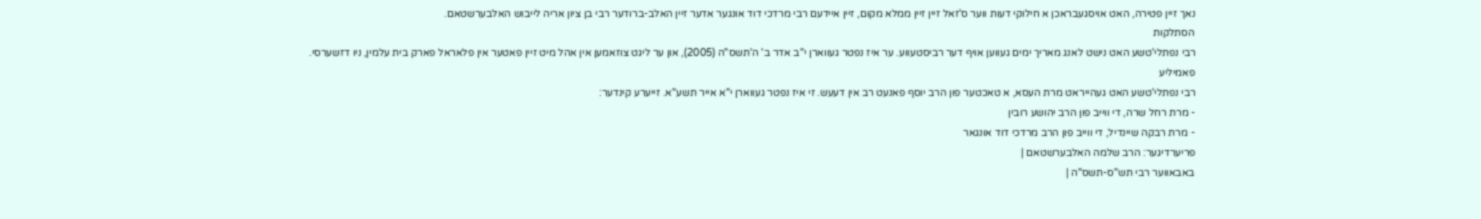נאך זיין פטירה, האט אויסגעבראכן א חילוקי דעות ווער ס'זאל זיין זיין ממלא מקום, זיין איידעם רבי מרדכי דוד אונגער אדער זיין האלב-ברודער רבי בן ציון אריה לייבוש האלבערשטאם.
הסתלקות
רבי נפתלי'טשע האט נישט לאנג מאריך ימים געווען אויף דער רביסטעווע. ער איז נפטר געווארן י"ב אדר ב' ה'תשס"ה (2005), און ער ליגט צוזאמען אין אהל מיט זיין פאטער אין פלאראל פארק בית עלמין, ניו דזשערסי.
פאמיליע
רבי נפתלי'טשע האט געהייראט מרת העסא, א טאכטער פון הרב יוסף פאנעט רב אין דעעש. זי איז נפטר געווארן י"א אייר תשע"א. זייערע קינדער:
- מרת רחל שרה, די ווייב פון הרב יהושע רובין
- מרת רבקה שיינדיל, די ווייב פון הרב מרדכי דוד אונגאר
פריערדיגער: הרב שלמה האלבערשטאם |
באבאווער רבי תש"ס-תשס"ה |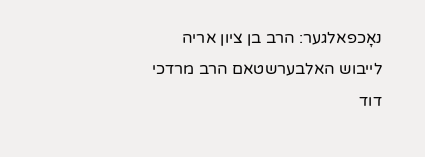נאָכפאלגער: הרב בן ציון אריה לייבוש האלבערשטאם הרב מרדכי דוד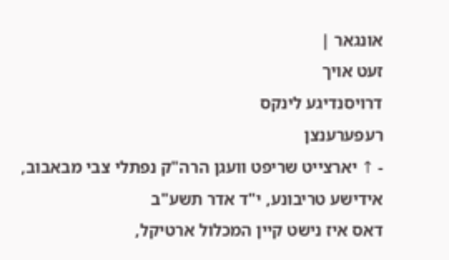אונגאר |
זעט אויך
דרויסנדיגע לינקס
רעפערענצן
- ↑ יארצייט שריפט וועגן הרה"ק נפתלי צבי מבאבוב, אידישע טריבונע, י"ד אדר תשע"ב
דאס איז נישט קיין המכלול ארטיקל,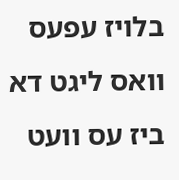בלויז עפעס וואס ליגט דא ביז עס וועט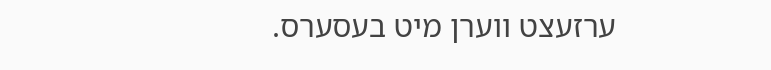ערזעצט ווערן מיט בעסערס.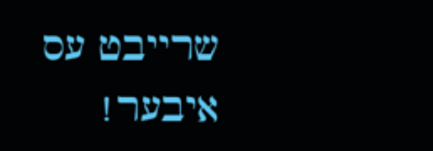שרייבט עס איבער!